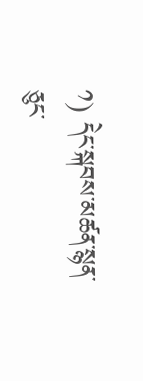༡) དེང་སྐབས་མཚན་སྙན་ཅུང་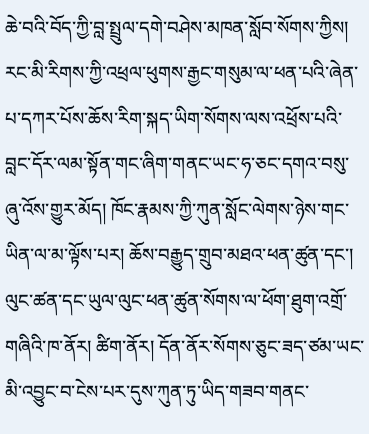ཆེ་བའི་བོད་ཀྱི་བླ་སྤྲུལ་དགེ་བཤེས་མཁན་སློབ་སོགས་ཀྱིས། རང་མི་རིགས་ཀྱི་འཕྲལ་ཕུགས་རྒྱང་གསུམ་ལ་ཕན་པའི་ཞེན་པ་དཀར་པོས་ཆོས་རིག་སྐད་ཡིག་སོགས་ལས་འཕྲོས་པའི་བླང་དོར་ལམ་སྟོན་གང་ཞིག་གནང་ཡང་ཧ་ཅང་དགའ་བསུ་ཞུ་འོས་གྱུར་མོད། ཁོང་རྣམས་ཀྱི་ཀུན་སློང་ལེགས་ཉེས་གང་ཡིན་ལ་མ་ལྟོས་པར། ཆོས་བརྒྱུད་གྲུབ་མཐའ་ཕན་ཚུན་དང་། ལུང་ཚན་དང་ཡུལ་ལུང་ཕན་ཚུན་སོགས་ལ་ཕོག་ཐུག་འགྲོ་གཞིའི་ཁ་ནོར། ཚིག་ནོར། དོན་ནོར་སོགས་ཅུང་ཟད་ཙམ་ཡང་མི་འབྱུང་བ་ངེས་པར་དུས་ཀུན་ཏུ་ཡིད་གཟབ་གནང་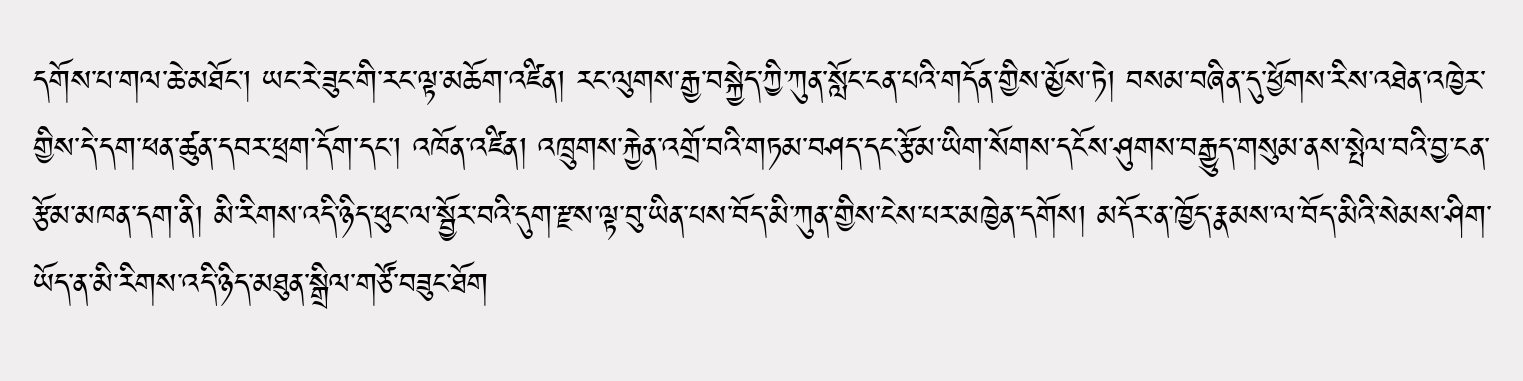དགོས་པ་གལ་ཆེ་མཐོང་། ཡང་རེ་ཟུང་གི་རང་ལྟ་མཆོག་འཛིན། རང་ལུགས་རྒྱ་བསྐྱེད་ཀྱི་ཀུན་སློང་ངན་པའི་གདོན་གྱིས་མྱོས་ཏེ། བསམ་བཞིན་དུ་ཕྱོགས་རིས་འཐེན་འཁྱེར་གྱིས་དེ་དག་ཕན་ཚུན་དབར་ཕྲག་དོག་དང་། འཁོན་འཛིན། འཁྲུགས་རྐྱེན་འགྲོ་བའི་གཏམ་བཤད་དང་རྩོམ་ཡིག་སོགས་དངོས་ཤུགས་བརྒྱུད་གསུམ་ནས་སྤེལ་བའི་བྱ་ངན་རྩོམ་མཁན་དག་ནི། མི་རིགས་འདི་ཉིད་ཕུང་ལ་སྦྱོར་བའི་དུག་རྫས་ལྟ་བུ་ཡིན་པས་བོད་མི་ཀུན་གྱིས་ངེས་པར་མཁྱེན་དགོས། མདོར་ན་ཁྱོད་རྣམས་ལ་བོད་མིའི་སེམས་ཤིག་ཡོད་ན་མི་རིགས་འདི་ཉིད་མཐུན་སྒྲིལ་གཙོ་བཟུང་ཐོག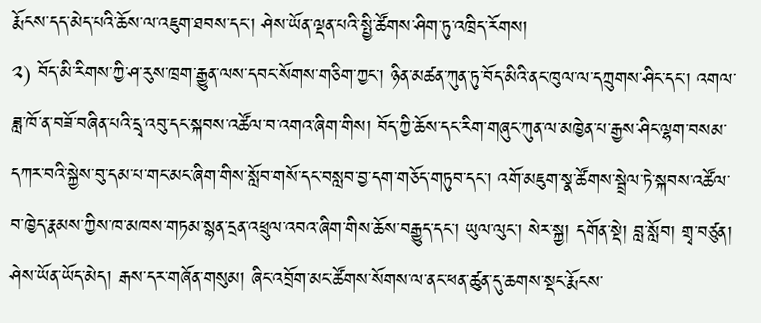རྨོངས་དད་མེད་པའི་ཆོས་ལ་འཇུག་ཐབས་དང་། ཤེས་ཡོན་ལྡན་པའི་སྤྱི་ཚོགས་ཤིག་ཏུ་འཁྲིད་རོགས།
༢) བོད་མི་རིགས་ཀྱི་ཤ་རུས་ཁྲག་རྒྱུན་ལས་དབང་སོགས་གཅིག་ཀྱང་། ཉིན་མཚན་ཀུན་ཏུ་བོད་མིའི་ནང་ཁུལ་ལ་དཀྲུགས་ཤིང་དང་། འགལ་ཟླ་ཁོ་ན་བཟོ་བཞིན་པའི་དྲྭ་འབུ་དང་སྐབས་འཚོལ་བ་འགའ་ཞིག་གིས། བོད་ཀྱི་ཆོས་དང་རིག་གཞུང་ཀུན་ལ་མཁྱེན་པ་རྒྱས་ཤིང་ལྷག་བསམ་དཀར་བའི་སྐྱེས་བུ་དམ་པ་གང་མང་ཞིག་གིས་སློབ་གསོ་དང་བསླབ་བྱ་དག་གཅོད་གཏུབ་དང་། འགོ་མཇུག་སྣ་ཚོགས་སྦྲེལ་ཏེ་སྐབས་འཚོལ་བ་ཁྱེད་རྣམས་ཀྱིས་ཁ་མཁས་གཏམ་སྙན་དྲན་འཕྲུལ་འབའ་ཞིག་གིས་ཆོས་བརྒྱུད་དང་། ཡུལ་ལུང་། སེར་སྐྱ། དགོན་སྡེ། བླ་སློབ། གྲྭ་བཙུན། ཤེས་ཡོན་ཡོད་མེད། རྒས་དར་གཞོན་གསུམ། ཞིང་འབྲོག་མང་ཚོགས་སོགས་ལ་ནང་ཕན་ཚུན་དུ་ཆགས་སྡང་རྨོངས་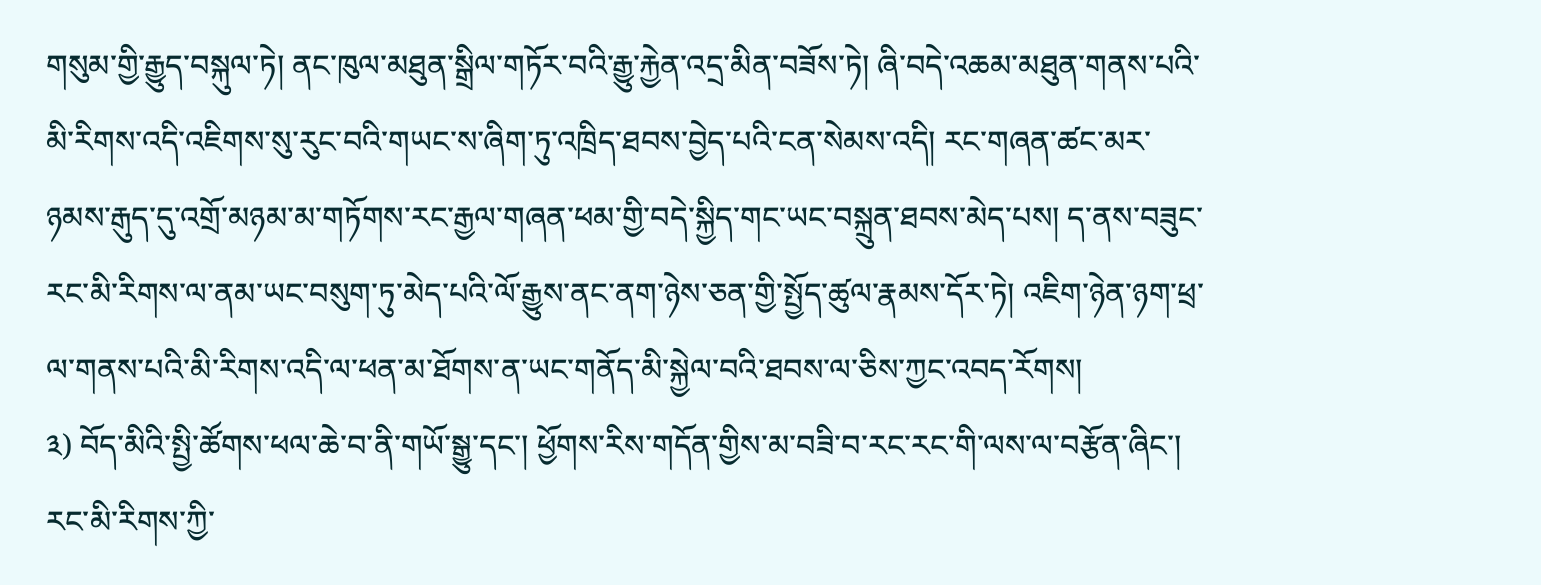གསུམ་གྱི་རྒྱུད་བསྐུལ་ཏེ། ནང་ཁུལ་མཐུན་སྒྲིལ་གཏོར་བའི་རྒྱུ་རྐྱེན་འདྲ་མིན་བཟོས་ཏེ། ཞི་བདེ་འཆམ་མཐུན་གནས་པའི་མི་རིགས་འདི་འཇིགས་སུ་རུང་བའི་གཡང་ས་ཞིག་ཏུ་འཁྲིད་ཐབས་བྱེད་པའི་ངན་སེམས་འདི། རང་གཞན་ཚང་མར་ཉམས་རྒུད་དུ་འགྲོ་མཉམ་མ་གཏོགས་རང་རྒྱལ་གཞན་ཕམ་གྱི་བདེ་སྐྱིད་གང་ཡང་བསྐྲུན་ཐབས་མེད་པས། ད་ནས་བཟུང་རང་མི་རིགས་ལ་ནམ་ཡང་བསུག་ཏུ་མེད་པའི་ལོ་རྒྱུས་ནང་ནག་ཉེས་ཅན་གྱི་སྤྱོད་ཚུལ་རྣམས་དོར་ཏེ། འཇིག་ཉེན་ཉག་ཕྲ་ལ་གནས་པའི་མི་རིགས་འདི་ལ་ཕན་མ་ཐོགས་ན་ཡང་གནོད་མི་སྐྱེལ་བའི་ཐབས་ལ་ཅིས་ཀྱང་འབད་རོགས།
༣) བོད་མིའི་སྤྱི་ཚོགས་ཕལ་ཆེ་བ་ནི་གཡོ་སྒྱུ་དང་། ཕྱོགས་རིས་གདོན་གྱིས་མ་བཟི་བ་རང་རང་གི་ལས་ལ་བརྩོན་ཞིང་། རང་མི་རིགས་ཀྱི་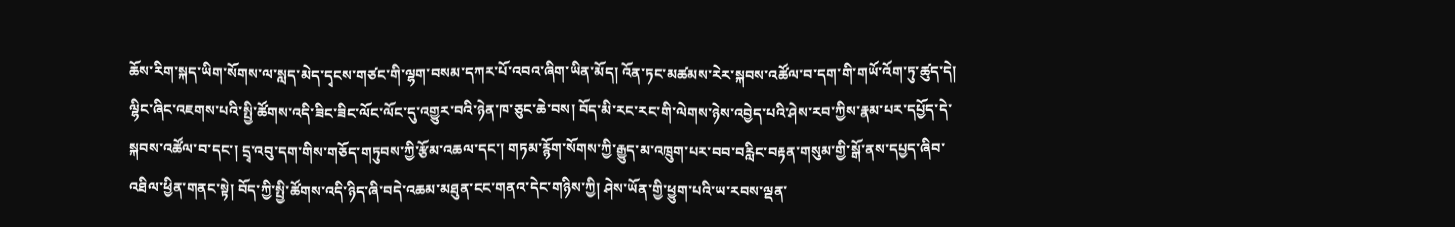ཆོས་རིག་སྐད་ཡིག་སོགས་ལ་སླད་མེད་དྭངས་གཙང་གི་ལྷག་བསམ་དཀར་པོ་འབའ་ཞིག་ཡིན་མོད། འོན་ཏང་མཚམས་རེར་སྐབས་འཚོལ་བ་དག་གི་གཡོ་འོག་ཏུ་ཚུད་དེ། ལྷིང་ཞིང་འཇགས་པའི་སྤྱི་ཚོགས་འདི་ཟིང་ཟིང་ལོང་ལོང་དུ་འགྱུར་བའི་ཉེན་ཁ་ཅུང་ཆེ་བས། བོད་མི་རང་རང་གི་ལེགས་ཉེས་འབྱེད་པའི་ཤེས་རབ་ཀྱིས་རྣམ་པར་དཔྱོད་དེ་སྐབས་འཚོལ་བ་དང་། དྲྭ་འབུ་དག་གིས་གཅོད་གཏུབས་ཀྱི་རྩོམ་འཆལ་དང་། གཏམ་རྙོག་སོགས་ཀྱི་རྒྱུད་མ་འཁྲུག་པར་བབ་བརླིང་བརྟན་གསུམ་གྱི་སྒོ་ནས་དཔྱད་ཞིབ་འཐིལ་ཕྱིན་གནང་སྟེ། བོད་ཀྱི་སྤྱི་ཚོགས་འདི་ཉིད་ཞི་བདེ་འཆམ་མཐུན་ངང་གནའ་དེང་གཉིས་ཀྱི། ཤེས་ཡོན་གྱི་ཕྱུག་པའི་ཡ་རབས་ལྡན་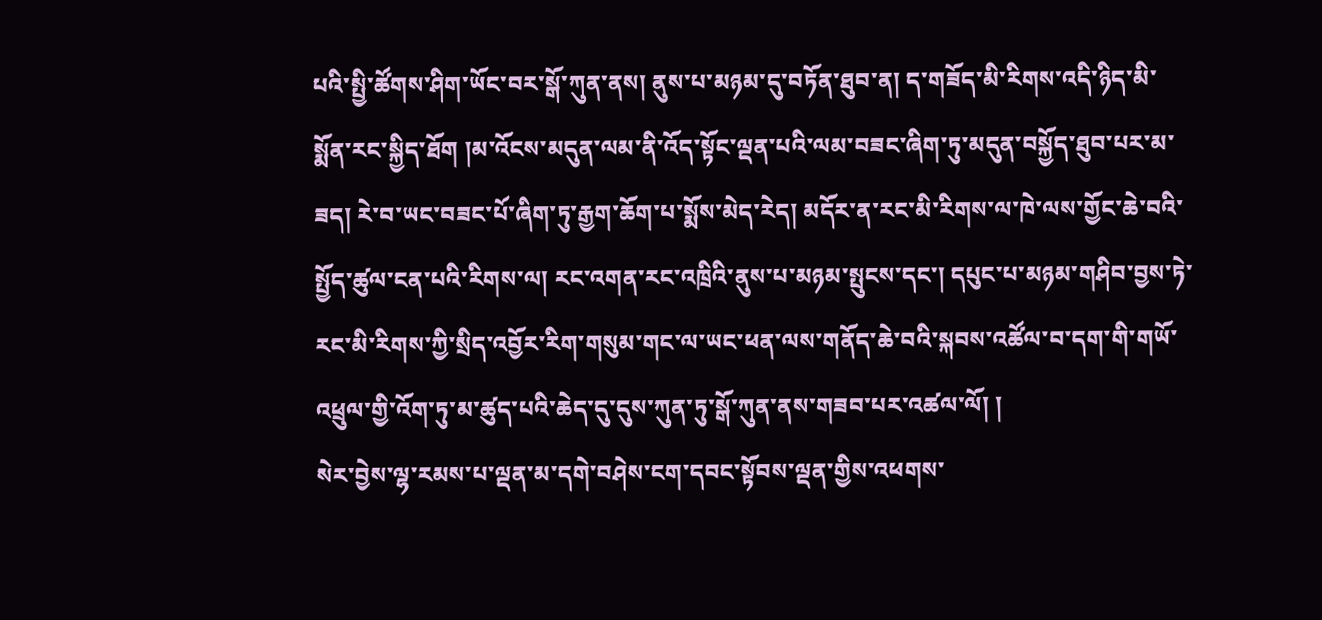པའི་སྤྱི་ཚོགས་ཤིག་ཡོང་བར་སྒོ་ཀུན་ནས། ནུས་པ་མཉམ་དུ་བཏོན་ཐུབ་ན། ད་གཟོད་མི་རིགས་འདི་ཉིད་མི་སྨོན་རང་སྐྱིད་ཐོག །མ་འོངས་མདུན་ལམ་ནི་འོད་སྟོང་ལྡན་པའི་ལམ་བཟང་ཞིག་ཏུ་མདུན་བསྐྱོད་ཐུབ་པར་མ་ཟད། རེ་བ་ཡང་བཟང་པོ་ཞིག་ཏུ་རྒྱག་ཆོག་པ་སྨོས་མེད་རེད། མདོར་ན་རང་མི་རིགས་ལ་ཁེ་ལས་གྱོང་ཆེ་བའི་སྤྱོད་ཚུལ་ངན་པའི་རིགས་ལ། རང་འགན་རང་འཁྲིའི་ནུས་པ་མཉམ་སྤུངས་དང་། དཔུང་པ་མཉམ་གཤིབ་བྱས་ཏེ་རང་མི་རིགས་ཀྱི་སྲིད་འབྱོར་རིག་གསུམ་གང་ལ་ཡང་ཕན་ལས་གནོད་ཆེ་བའི་སྐབས་འཚོལ་བ་དག་གི་གཡོ་འཕྲུལ་གྱི་འོག་ཏུ་མ་ཚུད་པའི་ཆེད་དུ་དུས་ཀུན་ཏུ་སྒོ་ཀུན་ནས་གཟབ་པར་འཚལ་ལོ། །
སེར་བྱེས་ལྷ་རམས་པ་ལྡན་མ་དགེ་བཤེས་ངག་དབང་སྟོབས་ལྡན་གྱིས་འཕགས་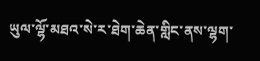ཡུལ་ལྷོ་མཐའ་སེ་ར་ཐེག་ཆེན་གླིང་ནས་ལྷག་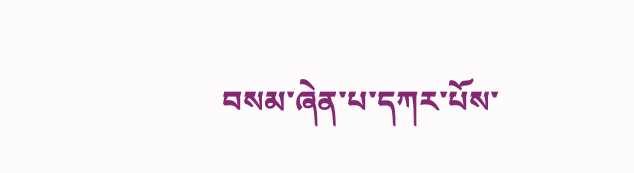བསམ་ཞེན་པ་དཀར་པོས་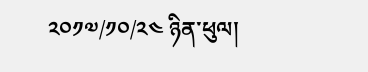༢༠༡༧/༡༠/༢༤ ཉིན་ཕུལ།